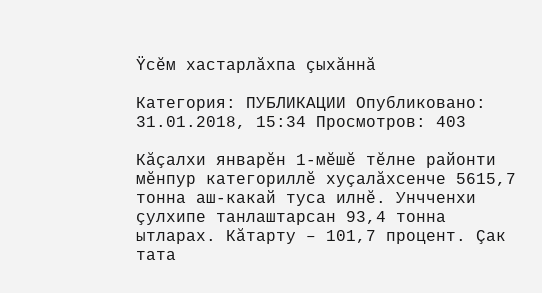Ÿсĕм хастарлăхпа çыхăннă

Категория: ПУБЛИКАЦИИ Опубликовано: 31.01.2018, 15:34 Просмотров: 403

Кăçалхи январĕн 1-мĕшĕ тĕлне районти мĕнпур категориллĕ хуçалăхсенче 5615,7 тонна аш-какай туса илнĕ. Унчченхи çулхипе танлаштарсан 93,4 тонна ытларах. Кăтарту – 101,7 процент. Çак тата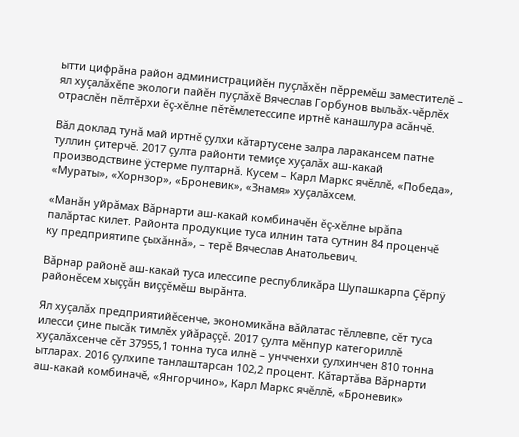ытти цифрăна район администрацийĕн пуçлăхĕн пĕрремĕш заместителĕ – ял хуçалăхĕпе экологи пайĕн пуçлăхĕ Вячеслав Горбунов выльăх-чĕрлĕх отраслĕн пĕлтĕрхи ĕç-хĕлне пĕтĕмлетессипе иртнĕ канашлура асăнчĕ.

Вăл доклад тунă май иртнĕ çулхи кăтартусене залра ларакансем патне туллин çитерчĕ. 2017 çулта районти темиçе хуçалăх аш-какай производствине ÿстерме пултарнă. Кусем – Карл Маркс ячĕллĕ, «Победа», «Мураты», «Хорнзор», «Броневик», «Знамя» хуçалăхсем.

«Манăн уйрăмах Вăрнарти аш-какай комбиначĕн ĕç-хĕлне ырăпа палăртас килет. Районта продукцие туса илнин тата сутнин 84 проценчĕ ку предприятипе çыхăннă», – терĕ Вячеслав Анатольевич.

Вăрнар районĕ аш-какай туса илессипе республикăра Шупашкарпа Çĕрпÿ районĕсем хыççăн виççĕмĕш вырăнта.

Ял хуçалăх предприятийĕсенче, экономикăна вăйлатас тĕллевпе, сĕт туса илесси çине пысăк тимлĕх уйăраççĕ. 2017 çулта мĕнпур категориллĕ хуçалăхсенче сĕт 37955,1 тонна туса илнĕ – унчченхи çулхинчен 810 тонна ытларах. 2016 çулхипе танлаштарсан 102,2 процент. Кăтартăва Вăрнарти аш-какай комбиначĕ, «Янгорчино», Карл Маркс ячĕллĕ, «Броневик»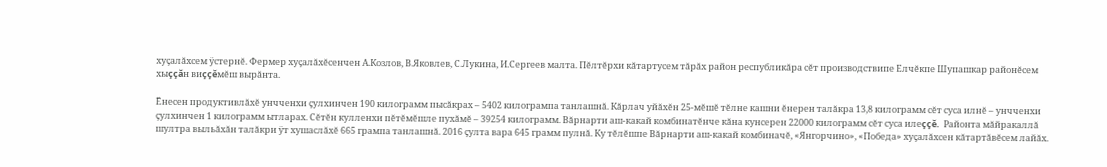хуçалăхсем ÿстернĕ. Фермер хуçалăхĕсенчен А.Козлов, В.Яковлев, С.Лукина, И.Сергеев малта. Пĕлтĕрхи кăтартусем тăрăх район республикăра сĕт производствипе Елчĕкпе Шупашкар районĕсем хыççăн виççĕмĕш вырăнта.

Ĕнесен продуктивлăхĕ унчченхи çулхинчен 190 килограмм пысăкрах – 5402 килогрампа танлашнă. Кăрлач уйăхĕн 25-мĕшĕ тĕлне кашни ĕнерен талăкра 13,8 килограмм сĕт суса илнĕ – унчченхи çулхинчен 1 килограмм ытларах. Сĕтĕн кулленхи пĕтĕмĕшле пухăмĕ – 39254 килограмм. Вăрнарти аш-какай комбинатĕнче кăна кунсерен 22000 килограмм сĕт суса илеççĕ.  Районта мăйракаллă шултра выльăхăн талăкри ÿт хушаслăхĕ 665 грампа танлашнă. 2016 çулта вара 645 грамм пулнă. Ку тĕлĕшпе Вăрнарти аш-какай комбиначĕ, «Янгорчино», «Победа» хуçалăхсен кăтартăвĕсем лайăх.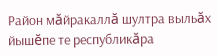Район мăйракаллă шултра выльăх йышĕпе те республикăра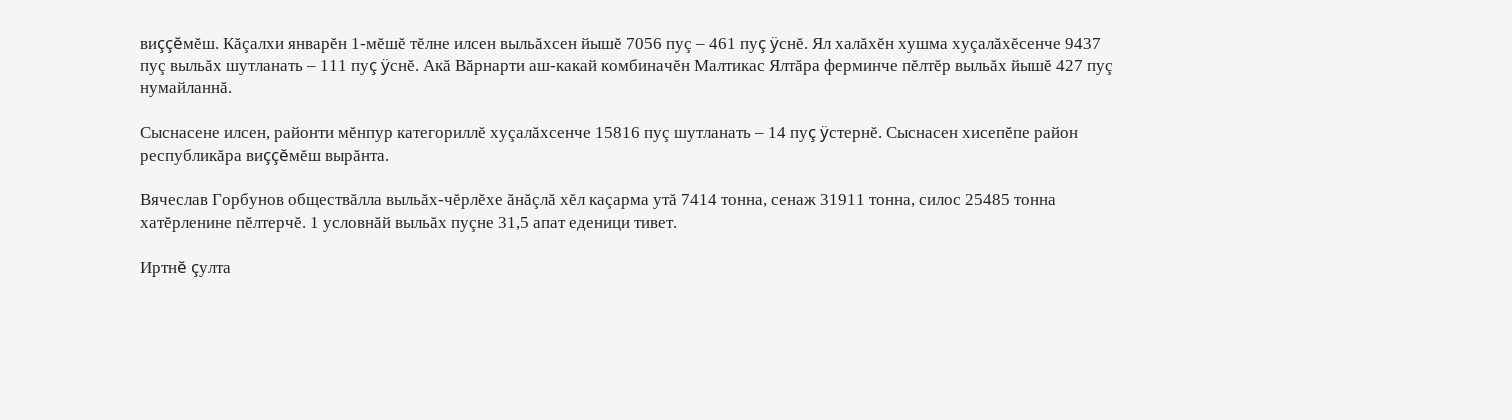виççĕмĕш. Кăçалхи январĕн 1-мĕшĕ тĕлне илсен выльăхсен йышĕ 7056 пуç – 461 пуç ÿснĕ. Ял халăхĕн хушма хуçалăхĕсенче 9437 пуç выльăх шутланать – 111 пуç ÿснĕ. Акă Вăрнарти аш-какай комбиначĕн Малтикас Ялтăра ферминче пĕлтĕр выльăх йышĕ 427 пуç нумайланнă.

Сыснасене илсен, районти мĕнпур категориллĕ хуçалăхсенче 15816 пуç шутланать – 14 пуç ÿстернĕ. Сыснасен хисепĕпе район республикăра виççĕмĕш вырăнта.

Вячеслав Горбунов обществăлла выльăх-чĕрлĕхе ăнăçлă хĕл каçарма утă 7414 тонна, сенаж 31911 тонна, силос 25485 тонна хатĕрленине пĕлтерчĕ. 1 условнăй выльăх пуçне 31,5 апат еденици тивет.

Иртнĕ çулта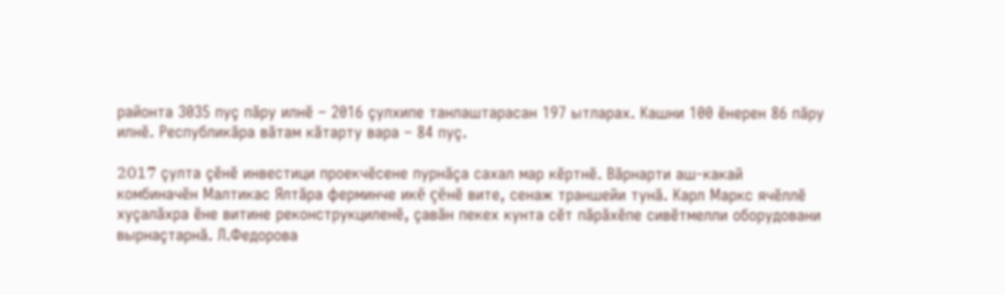районта 3035 пуç пăру илнĕ – 2016 çулхипе танлаштарасан 197 ытларах. Кашни 100 ĕнерен 86 пăру илнĕ. Республикăра вăтам кăтарту вара – 84 пуç.

2017 çулта çĕнĕ инвестици проекчĕсене пурнăçа сахал мар кĕртнĕ. Вăрнарти аш-какай комбиначĕн Малтикас Ялтăра ферминче икĕ çĕнĕ вите, сенаж траншейи тунă. Карл Маркс ячĕллĕ хуçалăхра ĕне витине реконструкциленĕ, çавăн пекех кунта сĕт пăрăхĕпе сивĕтмелли оборудовани вырнаçтарнă. Л.Федорова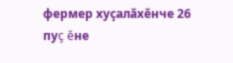фермер хуçалăхĕнче 26 пуç ĕне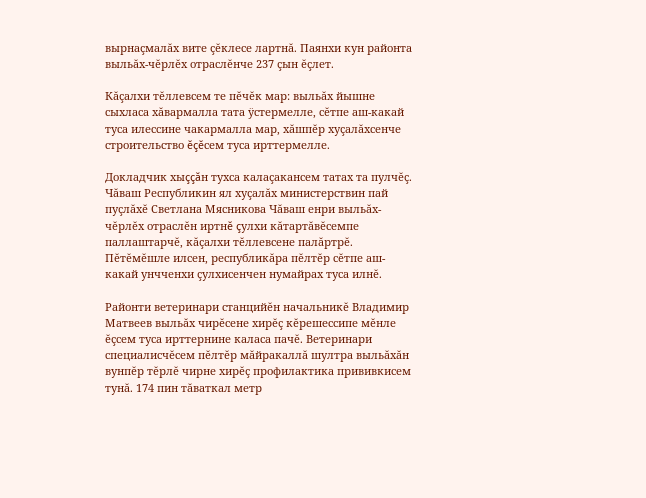вырнаçмалăх вите çĕклесе лартнă. Паянхи кун районта выльăх-чĕрлĕх отраслĕнче 237 çын ĕçлет.

Кăçалхи тĕллевсем те пĕчĕк мар: выльăх йышне сыхласа хăвармалла тата ÿстермелле, сĕтпе аш-какай туса илессине чакармалла мар, хăшпĕр хуçалăхсенче строительство ĕçĕсем туса ирттермелле.

Докладчик хыççăн тухса калаçакансем татах та пулчĕç. Чăваш Республикин ял хуçалăх министерствин пай пуçлăхĕ Светлана Мясникова Чăваш енри выльăх-чĕрлĕх отраслĕн иртнĕ çулхи кăтартăвĕсемпе паллаштарчĕ, кăçалхи тĕллевсене палăртрĕ. Пĕтĕмĕшле илсен, республикăра пĕлтĕр сĕтпе аш-какай унчченхи çулхисенчен нумайрах туса илнĕ.

Районти ветеринари станцийĕн начальникĕ Владимир Матвеев выльăх чирĕсене хирĕç кĕрешессипе мĕнле ĕçсем туса ирттернине каласа пачĕ. Ветеринари специалисчĕсем пĕлтĕр мăйракаллă шултра выльăхăн вунпĕр тĕрлĕ чирне хирĕç профилактика прививкисем тунă. 174 пин тăваткал метр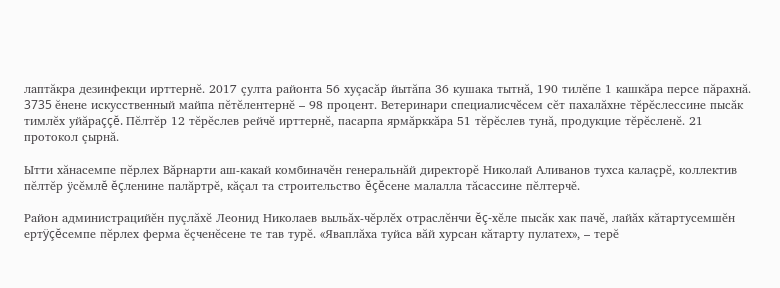лаптăкра дезинфекци ирттернĕ. 2017 çулта районта 56 хуçасăр йытăпа 36 кушака тытнă, 190 тилĕпе 1 кашкăра персе пăрахнă. 3735 ĕнене искусственный майпа пĕтĕлентернĕ – 98 процент. Ветеринари специалисчĕсем сĕт пахалăхне тĕрĕслессине пысăк тимлĕх уйăраççĕ. Пĕлтĕр 12 тĕрĕслев рейчĕ ирттернĕ, пасарпа ярмăрккăра 51 тĕрĕслев тунă, продукцие тĕрĕсленĕ. 21 протокол çырнă.

Ытти хăнасемпе пĕрлех Вăрнарти аш-какай комбиначĕн генеральнăй директорĕ Николай Аливанов тухса калаçрĕ, коллектив пĕлтĕр ÿсĕмлĕ ĕçленине палăртрĕ, кăçал та строительство ĕçĕсене малалла тăсассине пĕлтерчĕ.

Район администрацийĕн пуçлăхĕ Леонид Николаев выльăх-чĕрлĕх отраслĕнчи ĕç-хĕле пысăк хак пачĕ, лайăх кăтартусемшĕн ертÿçĕсемпе пĕрлех ферма ĕçченĕсене те тав турĕ. «Яваплăха туйса вăй хурсан кăтарту пулатех», – терĕ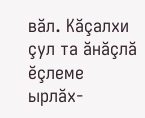вăл. Кăçалхи çул та ăнăçлă ĕçлеме ырлăх-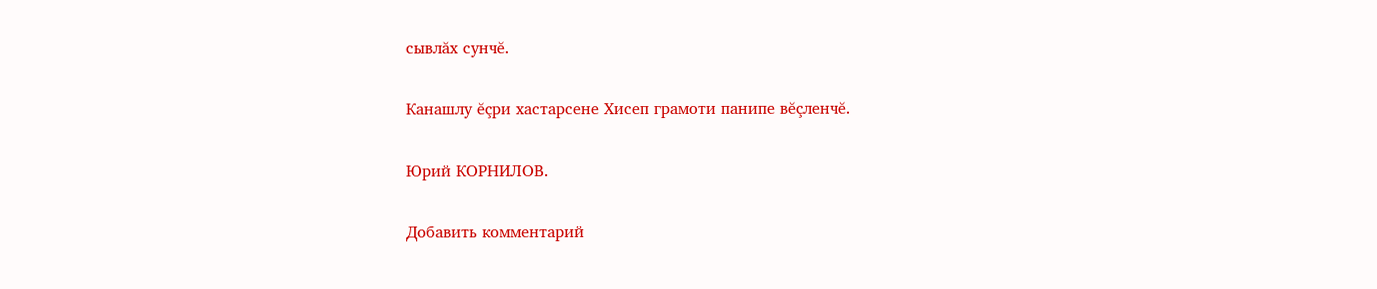сывлăх сунчĕ.

Канашлу ĕçри хастарсене Хисеп грамоти панипе вĕçленчĕ.

Юрий КОРНИЛОВ.

Добавить комментарий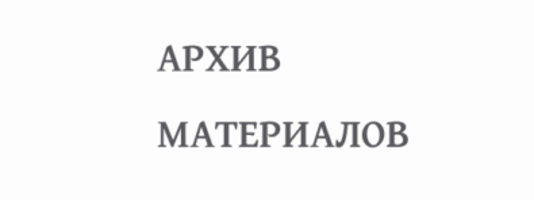АРХИВ МАТЕРИАЛОВ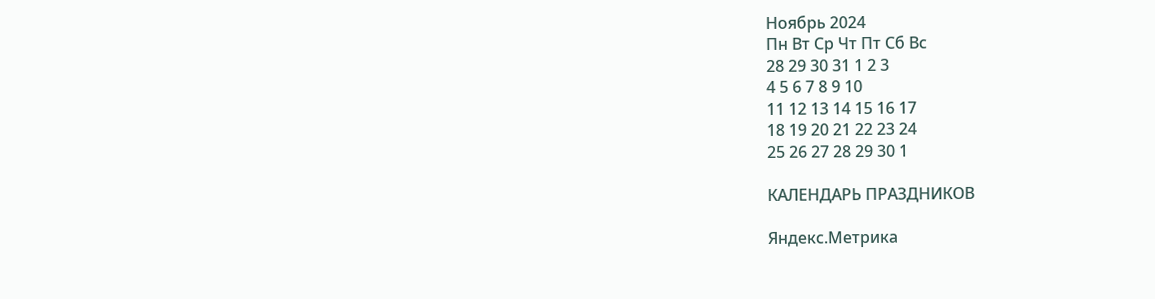Ноябрь 2024
Пн Вт Ср Чт Пт Сб Вс
28 29 30 31 1 2 3
4 5 6 7 8 9 10
11 12 13 14 15 16 17
18 19 20 21 22 23 24
25 26 27 28 29 30 1

КАЛЕНДАРЬ ПРАЗДНИКОВ

Яндекс.Метрика